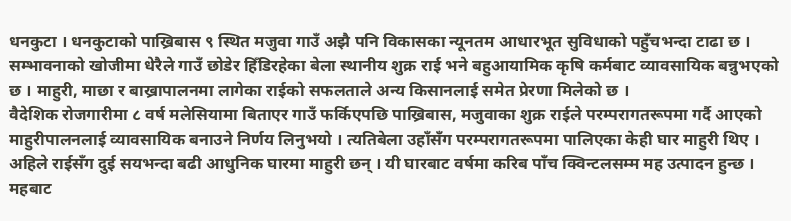धनकुटा । धनकुटाको पाख्रिबास ९ स्थित मजुवा गाउँ अझै पनि विकासका न्यूनतम आधारभूत सुविधाको पहुँचभन्दा टाढा छ ।
सम्भावनाको खोजीमा धेरैले गाउँ छोडेर हिँडिरहेका बेला स्थानीय शुक्र राई भने बहुआयामिक कृषि कर्मबाट व्यावसायिक बन्नुभएको छ । माहुरी, माछा र बाख्रापालनमा लागेका राईको सफलताले अन्य किसानलाई समेत प्रेरणा मिलेको छ ।
वैदेशिक रोजगारीमा ८ वर्ष मलेसियामा बिताएर गाउँ फर्किएपछि पाख्रिबास, मजुवाका शुक्र राईले परम्परागतरूपमा गर्दै आएको माहुरीपालनलाई व्यावसायिक बनाउने निर्णय लिनुभयो । त्यतिबेला उहाँसँग परम्परागतरूपमा पालिएका केही घार माहुरी थिए ।
अहिले राईसँग दुई सयभन्दा बढी आधुनिक घारमा माहुरी छन् । यी घारबाट वर्षमा करिब पाँच क्विन्टलसम्म मह उत्पादन हुन्छ । महबाट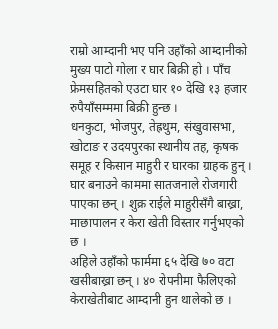राम्रो आम्दानी भए पनि उहाँको आम्दानीको मुख्य पाटो गोला र घार बिक्री हो । पाँच फ्रेमसहितको एउटा घार १० देखि १३ हजार रुपैयाँसम्ममा बिक्री हुन्छ ।
धनकुटा, भोजपुर, तेह्रथुम, संखुवासभा, खोटाङ र उदयपुरका स्थानीय तह, कृषक समूह र किसान माहुरी र घारका ग्राहक हुन् । घार बनाउने काममा सातजनाले रोजगारी पाएका छन् । शुक्र राईले माहुरीसँगै बाख्रा, माछापालन र केरा खेती विस्तार गर्नुभएको छ ।
अहिले उहाँको फार्ममा ६५ देखि ७० वटा खसीबाख्रा छन् । ४० रोपनीमा फैलिएको केराखेतीबाट आम्दानी हुन थालेको छ ।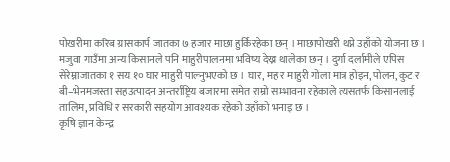पोखरीमा करिब ग्रासकार्प जातका ७ हजार माछा हुर्किरहेका छन् । माछापोखरी थप्ने उहाँको योजना छ ।
मजुवा गाउँमा अन्य किसानले पनि माहुरीपालनमा भविष्य देख्न थालेका छन् । दुर्गा दर्लामीले एपिस सेरेम्नाजातका १ सय १० घार माहुरी पाल्नुभएको छ । घार, मह र माहुरी गोला मात्र होइन, पोलन, कुट र बी–भेनमजस्ता सहउत्पादन अन्तर्राष्ट्रिय बजारमा समेत राम्रो सम्भावना रहेकाले त्यसतर्फ किसानलाई तालिम, प्रविधि र सरकारी सहयोग आवश्यक रहेको उहाँको भनाइ छ ।
कृषि ज्ञान केन्द्र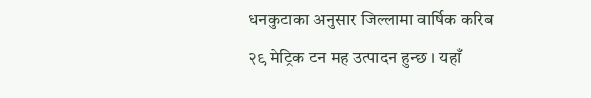धनकुटाका अनुसार जिल्लामा वार्षिक करिब २९ मेट्रिक टन मह उत्पादन हुन्छ । यहाँ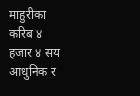माहुरीका करिब ४ हजार ४ सय आधुनिक र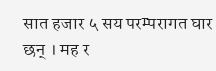सात हजार ५ सय परम्परागत घार छन् । मह र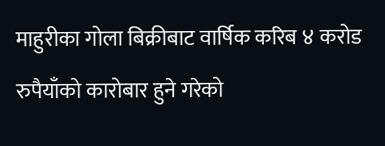माहुरीका गोला बिक्रीबाट वार्षिक करिब ४ करोड रुपैयाँको कारोबार हुने गरेको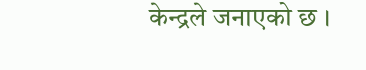केन्द्रले जनाएको छ ।